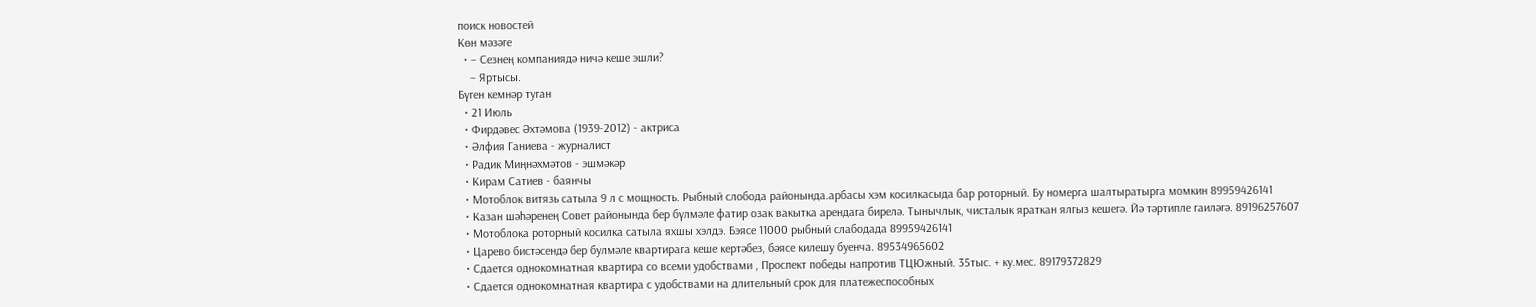поиск новостей
Көн мәзәге
  • – Сезнең компаниядә ничә кеше эшли?
    – Яртысы.
Бүген кемнәр туган
  • 21 Июль
  • Фирдәвес Әхтәмова (1939-2012) - актриса
  • Әлфия Ганиева - журналист
  • Радик Миңнәхмәтов - эшмәкәр
  • Кирам Сатиев - баянчы
  • Мотоблок витязь сатыла 9 л с мощность. Рыбный слобода районында.арбасы хэм косилкасыда бар роторный. Бу номерга шалтыратырга момкин 89959426141
  • Казан шәһәренең Совет районында бер бүлмәле фатир озак вакытка арендага бирелә. Тынычлык, чисталык яраткан ялгыз кешегә. Йә тәртипле гаиләгә. 89196257607
  • Мотоблока роторный косилка сатыла яхшы хэлдэ. Бэясе 11000 рыбный слабодада 89959426141
  • Царево бистәсендә бер булмәле квартирага кеше кертәбез, бәясе килешу буенча. 89534965602
  • Сдается однокомнатная квартира со всеми удобствами , Проспект победы напротив ТЦЮжный. 35тыс. + ку.мес. 89179372829
  • Сдается однокомнатная квартира с удобствами на длительный срок для платежеспособных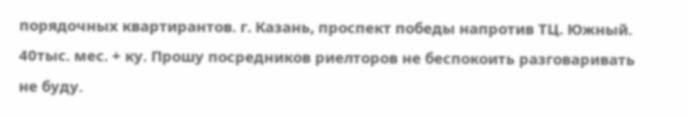порядочных квартирантов. г. Казань, проспект победы напротив ТЦ. Южный. 40тыс. мес. + ку. Прошу посредников риелторов не беспокоить разговаривать не буду.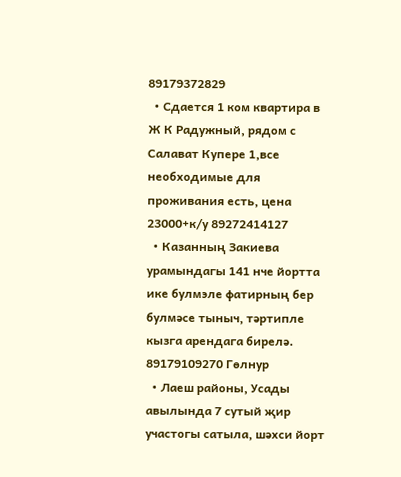89179372829
  • Сдается 1 ком квартира в Ж К Радужный, рядом с Салават Купере 1,все необходимые для проживания есть, цена 23000+к/у 89272414127
  • Казанның Закиева урамындагы 141 нче йортта ике булмэле фатирның бер булмәсе тыныч, тәртипле кызга арендага бирелә. 89179109270 Гөлнур
  • Лаеш районы, Усады авылында 7 сутый җир участогы сатыла, шәхси йорт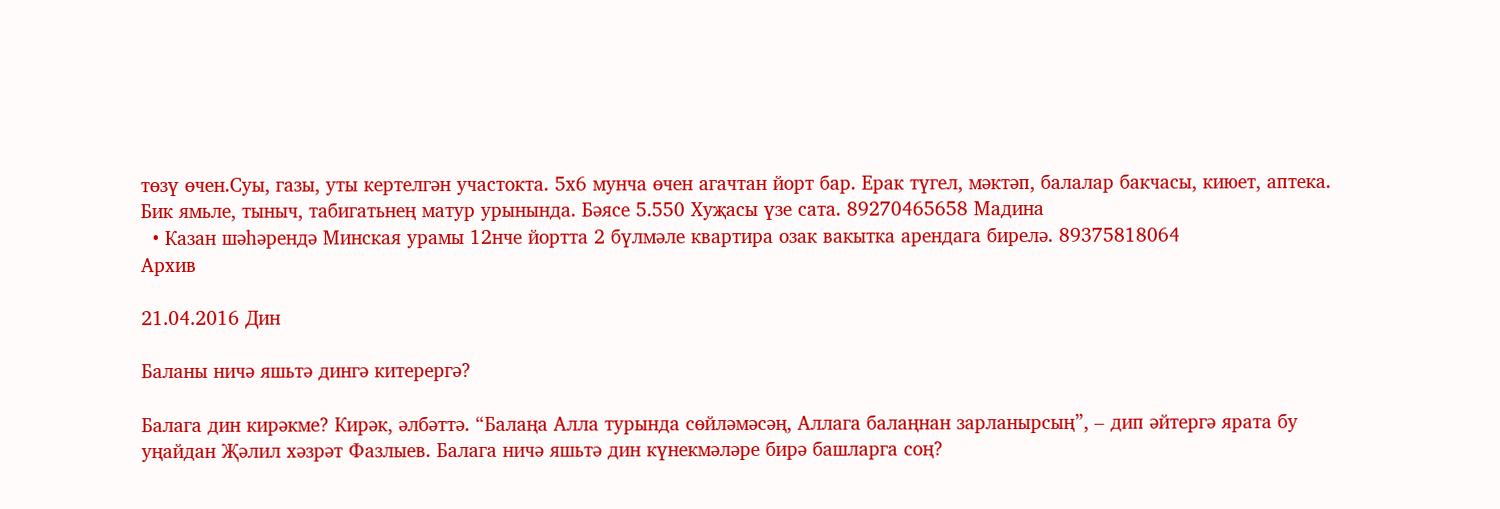төзү өчен.Суы, газы, уты кертелгән участокта. 5х6 мунча өчен агачтан йорт бар. Ерак түгел, мәктәп, балалар бакчасы, киюет, аптека. Бик ямьле, тыныч, табигатьнең матур урынында. Бәясе 5.550 Хуҗасы үзе сата. 89270465658 Мадина
  • Казан шәһәрендә Минская урамы 12нче йортта 2 бүлмәле квартира озак вакытка арендага бирелә. 89375818064
Архив

21.04.2016 Дин

Баланы ничә яшьтә дингә китерергә?

Балага дин кирәкме? Кирәк, әлбәттә. “Балаңа Алла турында сөйләмәсәң, Аллага балаңнан зарланырсың”, – дип әйтергә ярата бу уңайдан Җәлил хәзрәт Фазлыев. Балага ничә яшьтә дин күнекмәләре бирә башларга соң?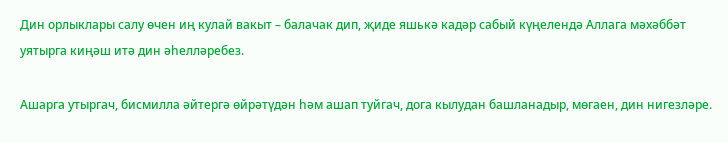Дин орлыклары салу өчен иң кулай вакыт – балачак дип, җиде яшькә кадәр сабый күңелендә Аллага мәхәббәт уятырга киңәш итә дин әһелләребез.

Ашарга утыргач, бисмилла әйтергә өйрәтүдән һәм ашап туйгач, дога кылудан башланадыр, мөгаен, дин нигезләре.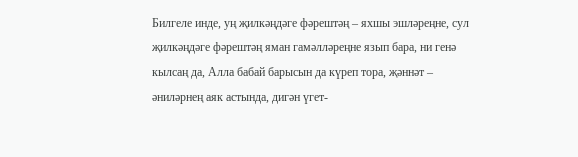Билгеле инде, уң җилкәңдәге фәрештәң – яхшы эшләреңне, сул җилкәңдәге фәрештәң яман гамәлләреңне язып бара, ни генә кылсаң да, Алла бабай барысын да күреп тора, җәннәт – әниләрнең аяк астында, дигән үгет-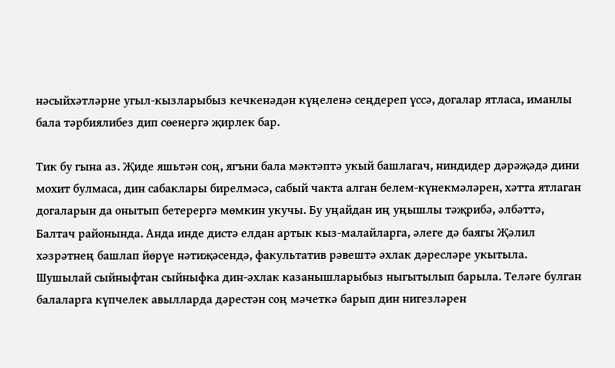нәсыйхәтләрне угыл-кызларыбыз кечкенәдән күңеленә сеңдереп үссә, догалар ятласа, иманлы бала тәрбиялибез дип сөенергә җирлек бар.

Тик бу гына аз. Җиде яшьтән соң, ягъни бала мәктәптә укый башлагач, ниндидер дәрәҗәдә дини мохит булмаса, дин сабаклары бирелмәсә, сабый чакта алган белем-күнекмәләрен, хәтта ятлаган догаларын да онытып бетерергә мөмкин укучы. Бу уңайдан иң уңышлы тәҗрибә, әлбәттә, Балтач районында. Анда инде дистә елдан артык кыз-малайларга, әлеге дә баягы Җәлил хәзрәтнең башлап йөрүе нәтиҗәсендә, факультатив рәвештә әхлак дәресләре укытыла. Шушылай сыйныфтан сыйныфка дин-әхлак казанышларыбыз ныгытылып барыла. Теләге булган балаларга күпчелек авылларда дәрестән соң мәчеткә барып дин нигезләрен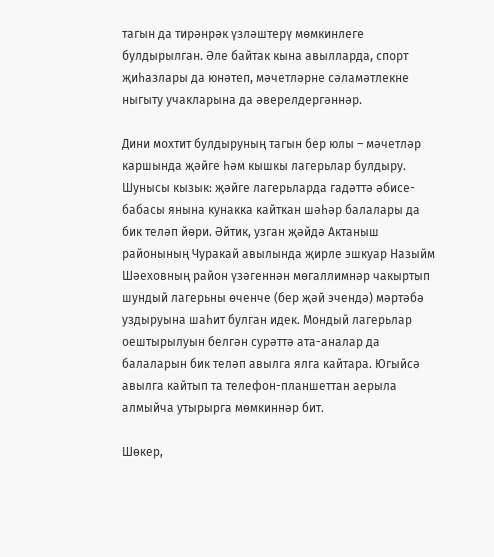тагын да тирәнрәк үзләштерү мөмкинлеге булдырылган. Әле байтак кына авылларда, спорт җиһазлары да юнәтеп, мәчетләрне сәламәтлекне ныгыту учакларына да әверелдергәннәр.

Дини мохтит булдыруның тагын бер юлы – мәчетләр каршында җәйге һәм кышкы лагерьлар булдыру. Шунысы кызык: җәйге лагерьларда гадәттә әбисе-бабасы янына кунакка кайткан шәһәр балалары да бик теләп йөри. Әйтик, узган җәйдә Актаныш районының Чуракай авылында җирле эшкуар Назыйм Шәеховның район үзәгеннән мөгаллимнәр чакыртып шундый лагерьны өченче (бер җәй эчендә) мәртәбә уздыруына шаһит булган идек. Мондый лагерьлар оештырылуын белгән сурәттә ата-аналар да балаларын бик теләп авылга ялга кайтара. Югыйсә авылга кайтып та телефон-планшеттан аерыла алмыйча утырырга мөмкиннәр бит.

Шөкер,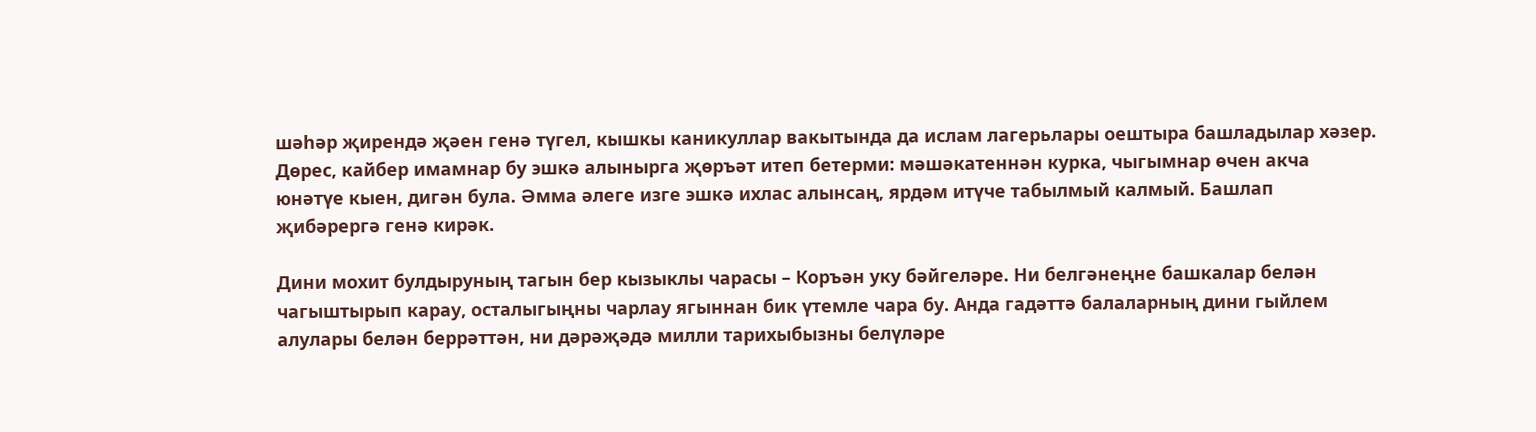шәһәр җирендә җәен генә түгел, кышкы каникуллар вакытында да ислам лагерьлары оештыра башладылар хәзер. Дөрес, кайбер имамнар бу эшкә алынырга җөръәт итеп бетерми: мәшәкатеннән курка, чыгымнар өчен акча юнәтүе кыен, дигән була. Әмма әлеге изге эшкә ихлас алынсаң, ярдәм итүче табылмый калмый. Башлап җибәрергә генә кирәк.

Дини мохит булдыруның тагын бер кызыклы чарасы – Коръән уку бәйгеләре. Ни белгәнеңне башкалар белән чагыштырып карау, осталыгыңны чарлау ягыннан бик үтемле чара бу. Анда гадәттә балаларның дини гыйлем алулары белән беррәттән, ни дәрәҗәдә милли тарихыбызны белүләре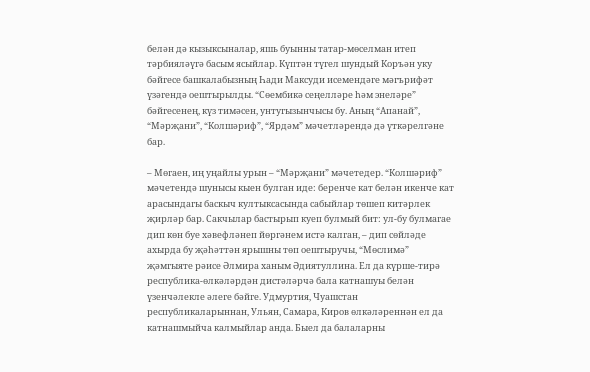белән дә кызыксыналар, яшь буынны татар-мөселман итеп тәрбияләүгә басым ясыйлар. Күптән түгел шундый Коръән уку бәйгесе башкалабызның Һади Максуди исемендәге мәгърифәт үзәгендә оештырылды. “Сөембикә сеңелләре һәм энеләре” бәйгесенең, күз тимәсен, унтугызынчысы бу. Аның “Апанай”, “Мәрҗани”, “Колшәриф”, “Ярдәм” мәчетләрендә дә үткәрелгәне бар.

– Мөгаен, иң уңайлы урын – “Мәрҗани” мәчетедер. “Колшәриф” мәчетендә шунысы кыен булган иде: беренче кат белән икенче кат арасындагы баскыч култыксасында сабыйлар төшеп китәрлек җирләр бар. Сакчылар бастырып куеп булмый бит: ул-бу булмагае дип көн буе хәвефләнеп йөргәнем истә калган, – дип сөйләде ахырда бу җәһәттән ярышны төп оештыручы, “Мөслимә” җәмгыяте рәисе Әлмира ханым Әдиятуллина. Ел да күрше-тирә республика-өлкәләрдән дистәләрчә бала катнашуы белән үзенчәлекле әлеге бәйге. Удмуртия, Чуашстан республикаларыннан, Ульян, Самара, Киров өлкәләреннән ел да катнашмыйча калмыйлар анда. Быел да балаларны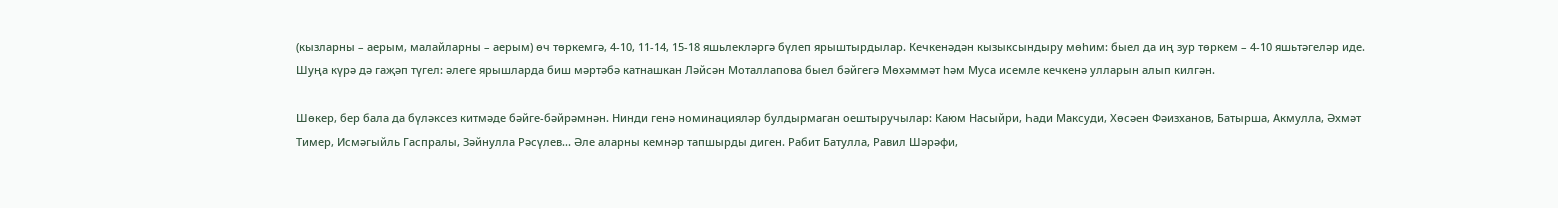(кызларны – аерым, малайларны – аерым) өч төркемгә, 4-10, 11-14, 15-18 яшьлекләргә бүлеп ярыштырдылар. Кечкенәдән кызыксындыру мөһим: быел да иң зур төркем – 4-10 яшьтәгеләр иде. Шуңа күрә дә гаҗәп түгел: әлеге ярышларда биш мәртәбә катнашкан Ләйсән Моталлапова быел бәйгегә Мөхәммәт һәм Муса исемле кечкенә улларын алып килгән.

Шөкер, бер бала да бүләксез китмәде бәйге-бәйрәмнән. Нинди генә номинацияләр булдырмаган оештыручылар: Каюм Насыйри, Һади Максуди, Хөсәен Фәизханов, Батырша, Акмулла, Әхмәт Тимер, Исмәгыйль Гаспралы, Зәйнулла Рәсүлев... Әле аларны кемнәр тапшырды диген. Рабит Батулла, Равил Шәрәфи,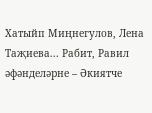Хатыйп Миңнегулов, Лена Таҗиева... Рабит, Равил әфәнделәрне – Әкиятче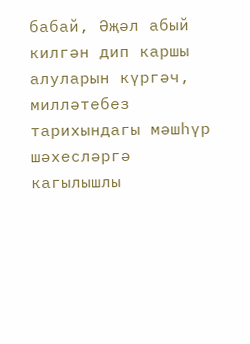бабай, Әҗәл абый килгән дип каршы алуларын күргәч, милләтебез тарихындагы мәшһүр шәхесләргә кагылышлы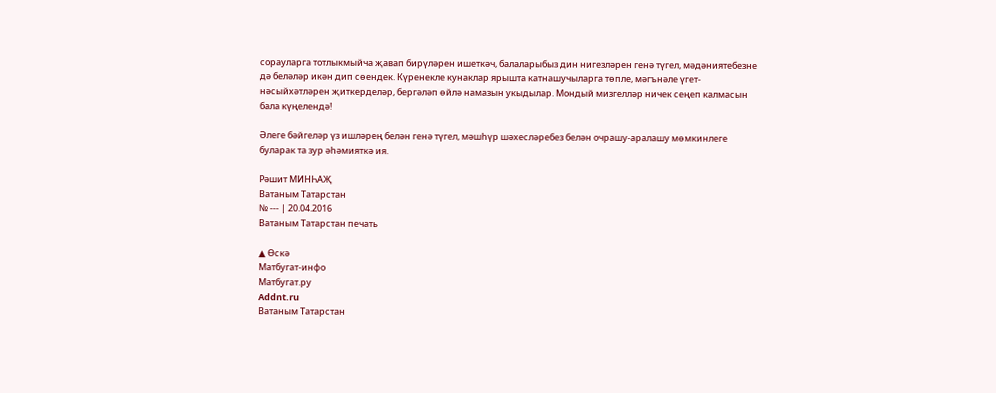сорауларга тотлыкмыйча җавап бирүләрен ишеткәч, балаларыбыз дин нигезләрен генә түгел, мәдәниятебезне дә беләләр икән дип сөендек. Күренекле кунаклар ярышта катнашучыларга төпле, мәгънәле үгет-нәсыйхәтләрен җиткерделәр, бергәләп өйлә намазын укыдылар. Мондый мизгелләр ничек сеңеп калмасын бала күңелендә!

Әлеге бәйгеләр үз ишләрең белән генә түгел, мәшһүр шәхесләребез белән очрашу-аралашу мөмкинлеге буларак та зур әһәмияткә ия.

Рәшит МИНҺАҖ
Ватаным Татарстан
№ --- | 20.04.2016
Ватаным Татарстан печать

▲ Өскә
Матбугат-инфо
Матбугат.ру
Addnt.ru
Ватаным Татарстан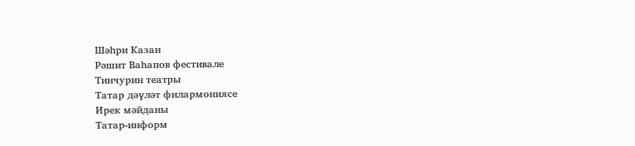Шәһри Казан
Рәшит Ваһапов фестивале
Тинчурин театры
Татар дәүләт филармониясе
Ирек мәйданы
Татар-информ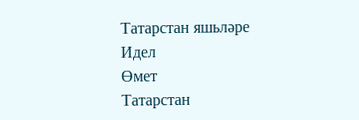Татарстан яшьләре
Идел
Өмет
Татарстан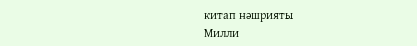китап нәшрияты
Милли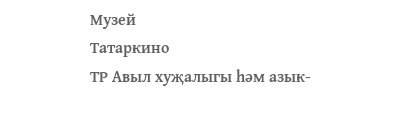Музей
Татаркино
ТР Авыл хуҗалыгы һәм азык-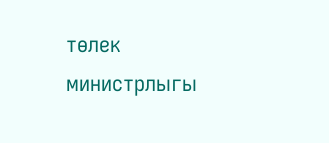төлек министрлыгы